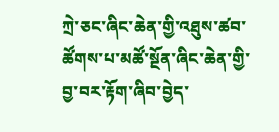ཀྲེ་ཅང་ཞིང་ཆེན་གྱི་འཐུས་ཚབ་ཚོགས་པ་མཚོ་སྔོན་ཞིང་ཆེན་གྱི་བྱ་བར་རྟོག་ཞིབ་བྱེད་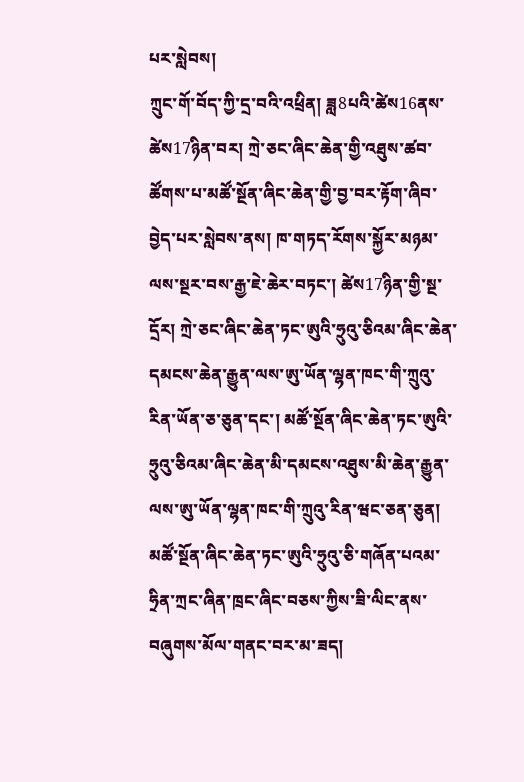པར་སླེབས།
ཀྲུང་གོ་བོད་ཀྱི་དྲ་བའི་འཕྲིན། ཟླ8པའི་ཚེས16ནས་ཚེས17ཉིན་བར། ཀྲེ་ཅང་ཞིང་ཆེན་གྱི་འཐུས་ཚབ་ཚོགས་པ་མཚོ་སྔོན་ཞིང་ཆེན་གྱི་བྱ་བར་རྟོག་ཞིབ་བྱེད་པར་སླེབས་ནས། ཁ་གཏད་རོགས་སྐྱོར་མཉམ་ལས་སྔར་བས་རྒྱ་ཇེ་ཆེར་བཏང་། ཚེས17ཉིན་གྱི་སྔ་དྲོར། ཀྲེ་ཅང་ཞིང་ཆེན་ཏང་ཨུའི་ཧྲུའུ་ཅིའམ་ཞིང་ཆེན་དམངས་ཆེན་རྒྱུན་ལས་ཨུ་ཡོན་ལྷན་ཁང་གི་ཀྲུའུ་རིན་ཡོན་ཅ་ཅུན་དང་། མཚོ་སྔོན་ཞིང་ཆེན་ཏང་ཨུའི་ཧྲུའུ་ཅིའམ་ཞིང་ཆེན་མི་དམངས་འཐུས་མི་ཆེན་རྒྱུན་ལས་ཨུ་ཡོན་ལྷན་ཁང་གི་ཀྲུའུ་རིན་ཝང་ཅན་ཅུན། མཚོ་སྔོན་ཞིང་ཆེན་ཏང་ཨུའི་ཧྲུའུ་ཅི་གཞོན་པའམ་ཧྲིན་ཀྲང་ཞིན་ཁྲང་ཞིང་བཅས་ཀྱིས་ཟི་ལིང་ནས་བཞུགས་མོལ་གནང་བར་མ་ཟད།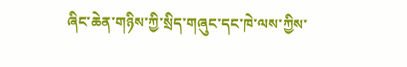ཞིང་ཆེན་གཉིས་ཀྱི་སྲིད་གཞུང་དང་ཁེ་ལས་ཀྱིས་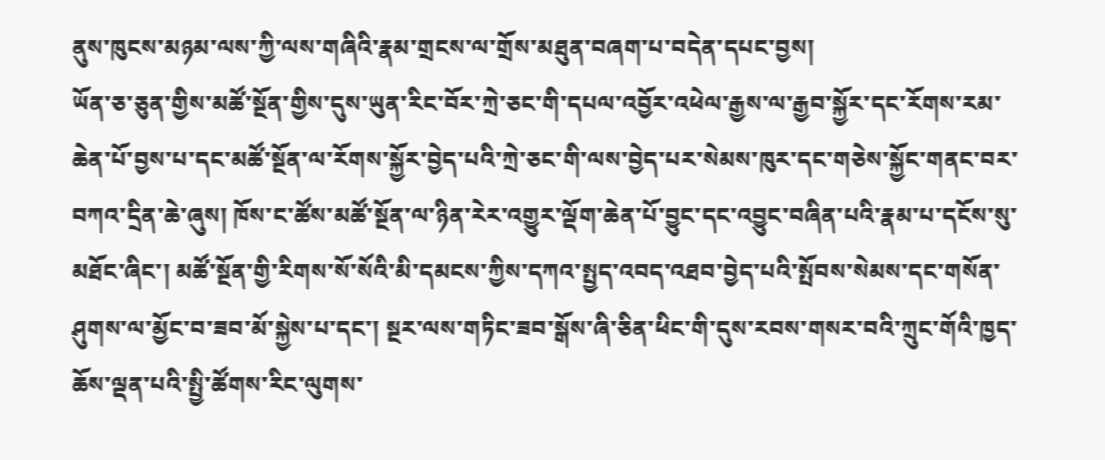ནུས་ཁུངས་མཉམ་ལས་ཀྱི་ལས་གཞིའི་རྣམ་གྲངས་ལ་གྲོས་མཐུན་བཞག་པ་བདེན་དཔང་བྱས།
ཡོན་ཅ་ཅུན་གྱིས་མཚོ་སྔོན་གྱིས་དུས་ཡུན་རིང་བོར་ཀྲེ་ཅང་གི་དཔལ་འབྱོར་འཕེལ་རྒྱས་ལ་རྒྱབ་སྐྱོར་དང་རོགས་རམ་ཆེན་པོ་བྱས་པ་དང་མཚོ་སྔོན་ལ་རོགས་སྐྱོར་བྱེད་པའི་ཀྲེ་ཅང་གི་ལས་བྱེད་པར་སེམས་ཁུར་དང་གཅེས་སྐྱོང་གནང་བར་བཀའ་དྲིན་ཆེ་ཞུས། ཁོས་ང་ཚོས་མཚོ་སྔོན་ལ་ཉིན་རེར་འགྱུར་ལྡོག་ཆེན་པོ་བྱུང་དང་འབྱུང་བཞིན་པའི་རྣམ་པ་དངོས་སུ་མཐོང་ཞིང་། མཚོ་སྔོན་གྱི་རིགས་སོ་སོའི་མི་དམངས་ཀྱིས་དཀའ་སྤྱད་འབད་འཐབ་བྱེད་པའི་སྤོབས་སེམས་དང་གསོན་ཤུགས་ལ་མྱོང་བ་ཟབ་མོ་སྐྱེས་པ་དང་། སྔར་ལས་གཏིང་ཟབ་སྒོས་ཞི་ཅིན་ཕིང་གི་དུས་རབས་གསར་བའི་ཀྲུང་གོའི་ཁྱད་ཆོས་ལྡན་པའི་སྤྱི་ཚོགས་རིང་ལུགས་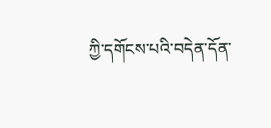ཀྱི་དགོངས་པའི་བདེན་དོན་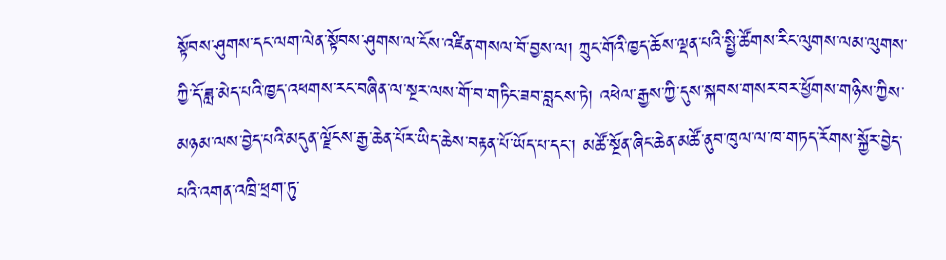སྟོབས་ཤུགས་དང་ལག་ལེན་སྟོབས་ཤུགས་ལ་ངོས་འཛིན་གསལ་བོ་བྱས་ལ། ཀྲུང་གོའི་ཁྱད་ཆོས་ལྡན་པའི་སྤྱི་ཚོགས་རིང་ལུགས་ལམ་ལུགས་ཀྱི་དོ་ཟླ་མེད་པའི་ཁྱད་འཕགས་རང་བཞིན་ལ་སྔར་ལས་གོ་བ་གཏིང་ཟབ་བླངས་ཏེ། འཕེལ་རྒྱས་ཀྱི་དུས་སྐབས་གསར་བར་ཕྱོགས་གཉིས་ཀྱིས་མཉམ་ལས་བྱེད་པའི་མདུན་ལྗོངས་རྒྱ་ཆེན་པོར་ཡིད་ཆེས་བརྟན་པོ་ཡོད་པ་དང་། མཚོ་སྔོན་ཞིང་ཆེན་མཚོ་ནུབ་ཁུལ་ལ་ཁ་གཏད་རོགས་སྐྱོར་བྱེད་པའི་འགན་འཁྲི་ཕྲག་ཏུ་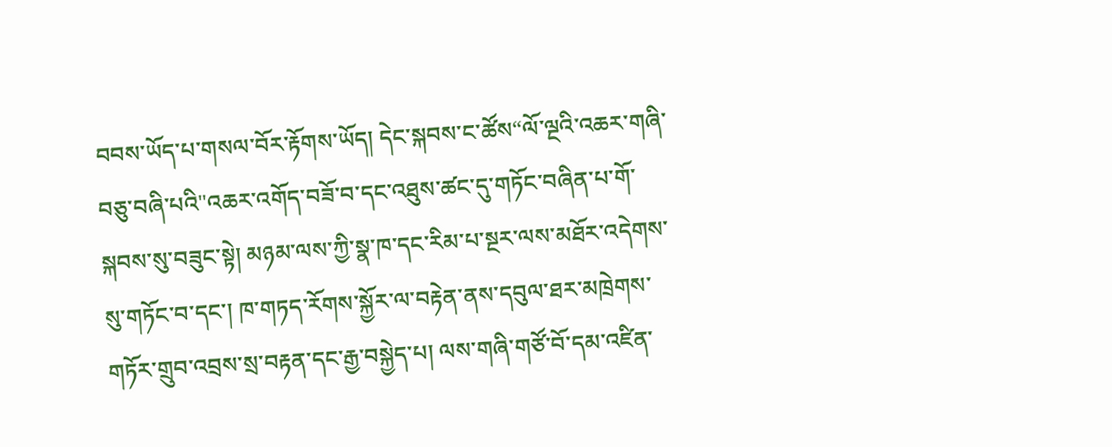བབས་ཡོད་པ་གསལ་བོར་རྟོགས་ཡོད། དེང་སྐབས་ང་ཚོས“ལོ་ལྔའི་འཆར་གཞི་བཅུ་བཞི་པའི"འཆར་འགོད་བཟོ་བ་དང་འཐུས་ཚང་དུ་གཏོང་བཞིན་པ་གོ་སྐབས་སུ་བཟུང་སྟེ། མཉམ་ལས་ཀྱི་སྣ་ཁ་དང་རིམ་པ་སྔར་ལས་མཐོར་འདེགས་སུ་གཏོང་བ་དང་། ཁ་གཏད་རོགས་སྐྱོར་ལ་བརྟེན་ནས་དབུལ་ཐར་མཁྲེགས་གཏོར་གྲུབ་འབྲས་སྲ་བརྟན་དང་རྒྱ་བསྐྱེད་པ། ལས་གཞི་གཙོ་བོ་དམ་འཛིན་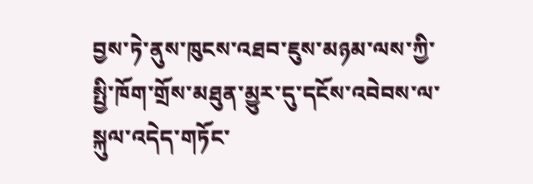བྱས་ཏེ་ནུས་ཁུངས་འཐབ་ཇུས་མཉམ་ལས་ཀྱི་སྤྱི་ཁོག་གྲོས་མཐུན་མྱུར་དུ་དངོས་འབེབས་ལ་སྐུལ་འདེད་གཏོང་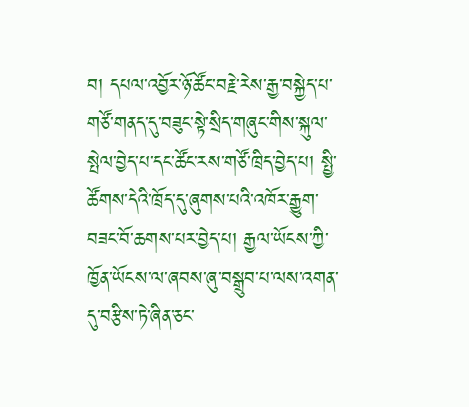བ། དཔལ་འབྱོར་ཉོ་ཚོང་བརྗེ་རེས་རྒྱ་བསྐྱེད་པ་གཙོ་གནད་དུ་བཟུང་སྟེ་སྲིད་གཞུང་གིས་སྐུལ་སྤེལ་བྱེད་པ་དང་ཚོང་རས་གཙོ་ཁྲིད་བྱེད་པ། སྤྱི་ཚོགས་དེའི་ཁྲོད་དུ་ཞུགས་པའི་འཁོར་རྒྱུག་བཟང་བོ་ཆགས་པར་བྱེད་པ། རྒྱལ་ཡོངས་ཀྱི་ཁྱོན་ཡོངས་ལ་ཞབས་ཞུ་བསྒྲུབ་པ་ལས་འགན་དུ་བརྩིས་ཏེ་ཞིན་ཅང་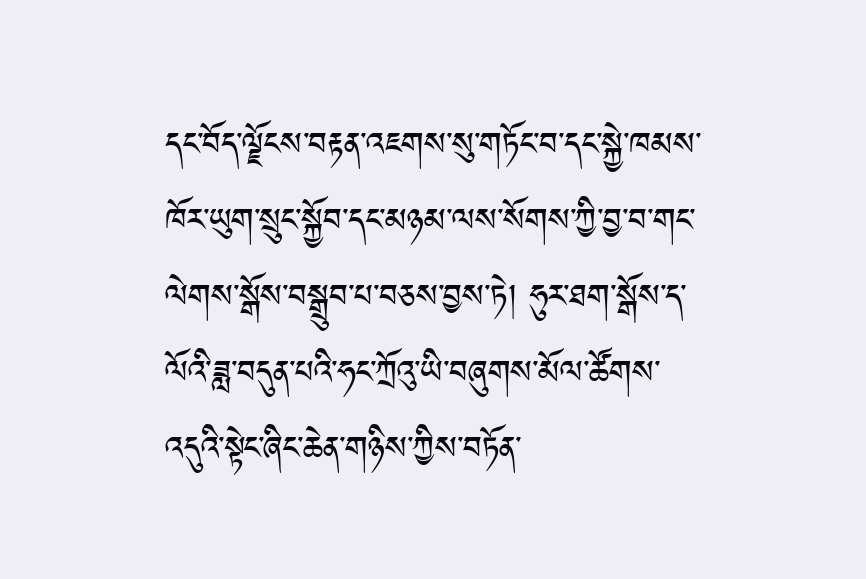དང་བོད་ལྗོངས་བརྟན་འཇགས་སུ་གཏོང་བ་དང་སྐྱེ་ཁམས་ཁོར་ཡུག་སྲུང་སྐྱོབ་དང་མཉམ་ལས་སོགས་ཀྱི་བྱ་བ་གང་ལེགས་སྒོས་བསྒྲུབ་པ་བཅས་བྱས་ཏེ། ཧུར་ཐག་སྒོས་ད་ལོའི་ཟླ་བདུན་པའི་ཧང་ཀྲོའུ་ཡི་བཞུགས་མོལ་ཚོགས་འདུའི་སྟེང་ཞིང་ཆེན་གཉིས་ཀྱིས་བཏོན་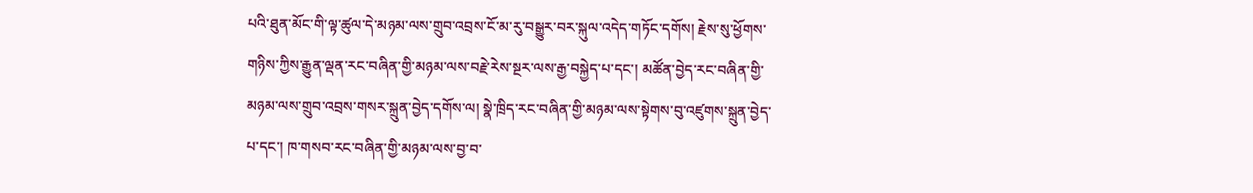པའི་ཐུན་མོང་གི་ལྟ་ཚུལ་དེ་མཉམ་ལས་གྲུབ་འབྲས་ངོ་མ་རུ་བསྒྱུར་བར་སྐུལ་འདེད་གཏོང་དགོས། རྗེས་སུ་ཕྱོགས་གཉིས་ཀྱིས་རྒྱུན་ལྡན་རང་བཞིན་གྱི་མཉམ་ལས་བརྗེ་རེས་སྔར་ལས་རྒྱ་བསྐྱེད་པ་དང་། མཚོན་བྱེད་རང་བཞིན་གྱི་མཉམ་ལས་གྲུབ་འབྲས་གསར་སྐྲུན་བྱེད་དགོས་ལ། སྣེ་ཁྲིད་རང་བཞིན་གྱི་མཉམ་ལས་སྟེགས་བུ་འཛུགས་སྐྲུན་བྱེད་པ་དང་། ཁ་གསབ་རང་བཞིན་གྱི་མཉམ་ལས་བྱ་བ་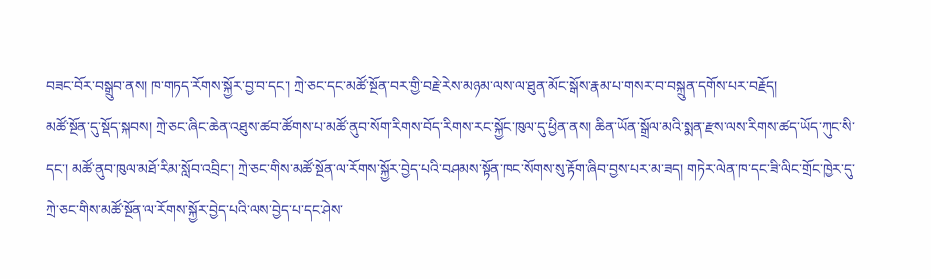བཟང་བོར་བསྒྲུབ་ནས། ཁ་གཏད་རོགས་སྐྱོར་བྱ་བ་དང་། ཀྲེ་ཅང་དང་མཚོ་སྔོན་བར་གྱི་བརྗེ་རེས་མཉམ་ལས་ལ་ཐུན་མོང་སྒོས་རྣམ་པ་གསར་བ་བསྐྲུན་དགོས་པར་བརྗོད།
མཚོ་སྔོན་དུ་སྡོད་སྐབས། ཀྲེ་ཅང་ཞིང་ཆེན་འཐུས་ཚབ་ཚོགས་པ་མཚོ་ནུབ་སོག་རིགས་བོད་རིགས་རང་སྐྱོང་ཁུལ་དུ་ཕྱིན་ནས། ཆིན་ཡོན་སྒྲོལ་མའི་སྨན་རྫས་ལས་རིགས་ཚད་ཡོད་ཀུང་སི་དང་། མཚོ་ནུབ་ཁུལ་མཐོ་རིམ་སློབ་འབྲིང་། ཀྲེ་ཅང་གིས་མཚོ་སྔོན་ལ་རོགས་སྐྱོར་བྱེད་པའི་བཤམས་སྟོན་ཁང་སོགས་སུ་རྟོག་ཞིབ་བྱས་པར་མ་ཟད། གཏེར་ལེན་ཁ་དང་ཟི་ལིང་གྲོང་ཁྱེར་དུ་ཀྲེ་ཅང་གིས་མཚོ་སྔོན་ལ་རོགས་སྐྱོར་བྱེད་པའི་ལས་བྱེད་པ་དང་ཤེས་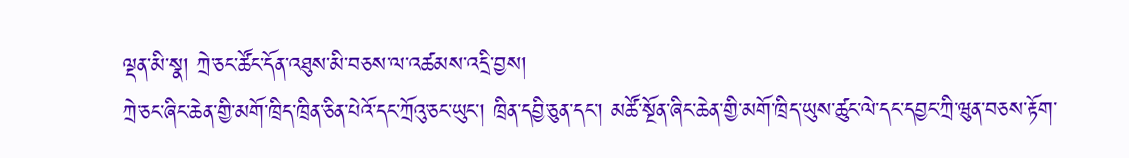ལྡན་མི་སྣ། ཀྲེ་ཅང་ཚོང་དོན་འཐུས་མི་བཅས་ལ་འཚམས་འདྲི་བྱས།
ཀྲེ་ཅང་ཞིང་ཆེན་གྱི་མགོ་ཁྲིད་ཁྲིན་ཅིན་པེའོ་དང་ཀྲོའུ་ཅང་ཡུང་། ཁྲིན་དབྱི་ཅུན་དང་། མཚོ་སྔོན་ཞིང་ཆེན་གྱི་མགོ་ཁྲིད་ཡུས་ཚུང་ལེ་དང་དབྱང་ཀྲི་ཝུན་བཅས་རྟོག་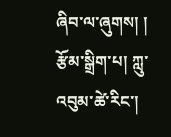ཞིབ་ལ་ཞུགས། །
རྩོམ་སྒྲིག་པ། ཀླུ་འབུམ་ཚེ་རིང་།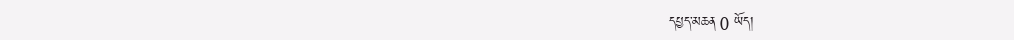དཔྱད་མཆན 0 ཡོད།